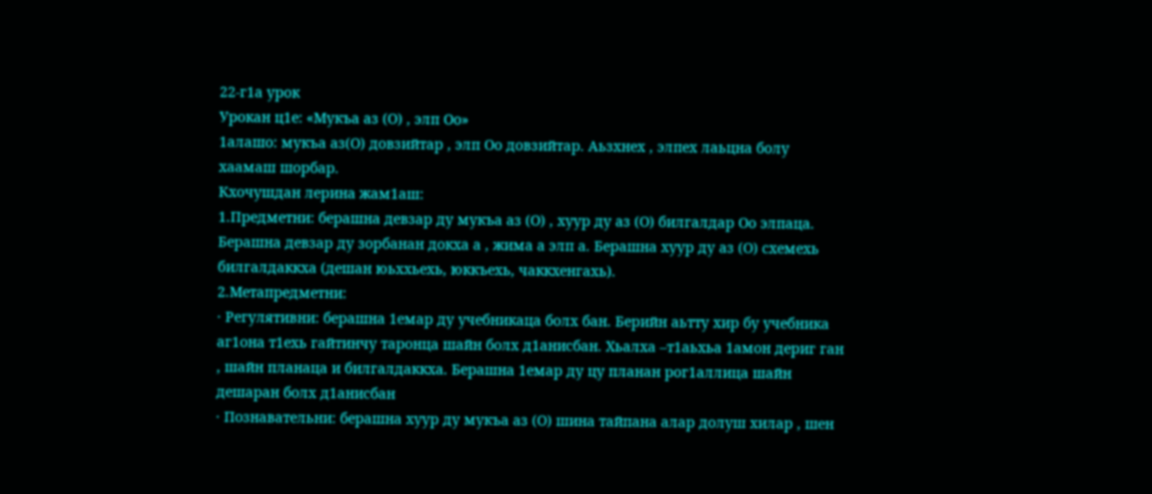22-г1а урок
Урокан ц1е: «Мукъа аз (О) , элп Оо»
1алашо: мукъа аз(О) довзийтар , элп Оо довзийтар. Аьзхнех , элпех лаьцна болу хаамаш шорбар.
Кхочушдан лерина жам1аш:
1.Предметни: берашна девзар ду мукъа аз (О) , хуур ду аз (О) билгалдар Оо элпаца. Берашна девзар ду зорбанан докха а , жима а элп а. Берашна хуур ду аз (О) схемехь билгалдаккха (дешан юьххьехь, юккъехь, чаккхенгахь).
2.Метапредметни:
· Регулятивни: берашна 1емар ду учебникаца болх бан. Берийн аьтту хир бу учебника аг1она т1ехь гайтинчу таронца шайн болх д1анисбан. Хьалха –т1аьхьа 1амон дериг ган , шайн планаца и билгалдаккха. Берашна 1емар ду цу планан рог1аллица шайн дешаран болх д1анисбан
· Познавательни: берашна хуур ду мукъа аз (О) шина тайпана алар долуш хилар , шен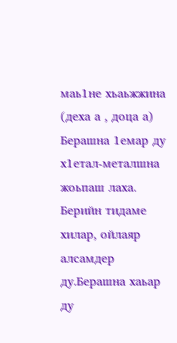маь1не хьаьжжина (деха а , доца а) Берашна 1емар ду х1етал-металшна жоьпаш лаха. Берийн тидаме хилар, ойлаяр алсамдер ду.Берашна хаьар ду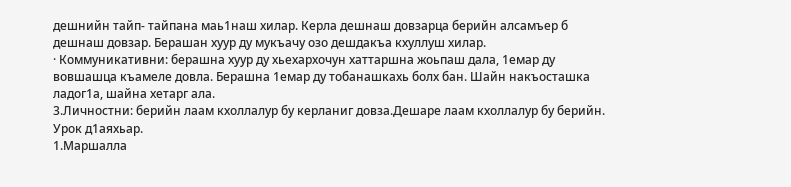дешнийн тайп- тайпана маь1наш хилар. Керла дешнаш довзарца берийн алсамъер б дешнаш довзар. Берашан хуур ду мукъачу озо дешдакъа кхуллуш хилар.
· Коммуникативни: берашна хуур ду хьехархочун хаттаршна жоьпаш дала, 1емар ду вовшашца къамеле довла. Берашна 1емар ду тобанашкахь болх бан. Шайн накъосташка ладог1а, шайна хетарг ала.
3.Личностни: берийн лаам кхоллалур бу керланиг довза.Дешаре лаам кхоллалур бу берийн.
Урок д1аяхьар.
1.Маршалла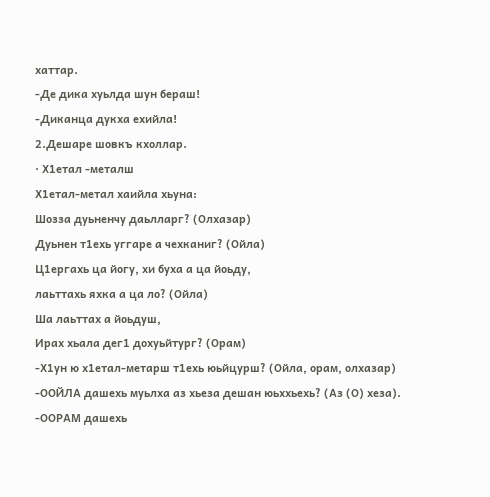хаттар.
-Де дика хуьлда шун бераш!
-Диканца дукха ехийла!
2.Дешаре шовкъ кхоллар.
· Х1етал -металш
Х1етал-метал хаийла хьуна:
Шозза дуьненчу даьлларг? (Олхазар)
Дуьнен т1ехь уггаре а чехканиг? (Ойла)
Ц1ергахь ца йогу, хи буха а ца йоьду,
лаьттахь яхка а ца ло? (Ойла)
Ша лаьттах а йоьдуш,
Ирах хьала дег1 дохуьйтург? (Орам)
-Х1ун ю х1етал-метарш т1ехь юьйцурш? (Ойла, орам, олхазар)
-ООЙЛА дашехь муьлха аз хьеза дешан юьххьехь? (Аз (О) хеза).
-ООРАМ дашехь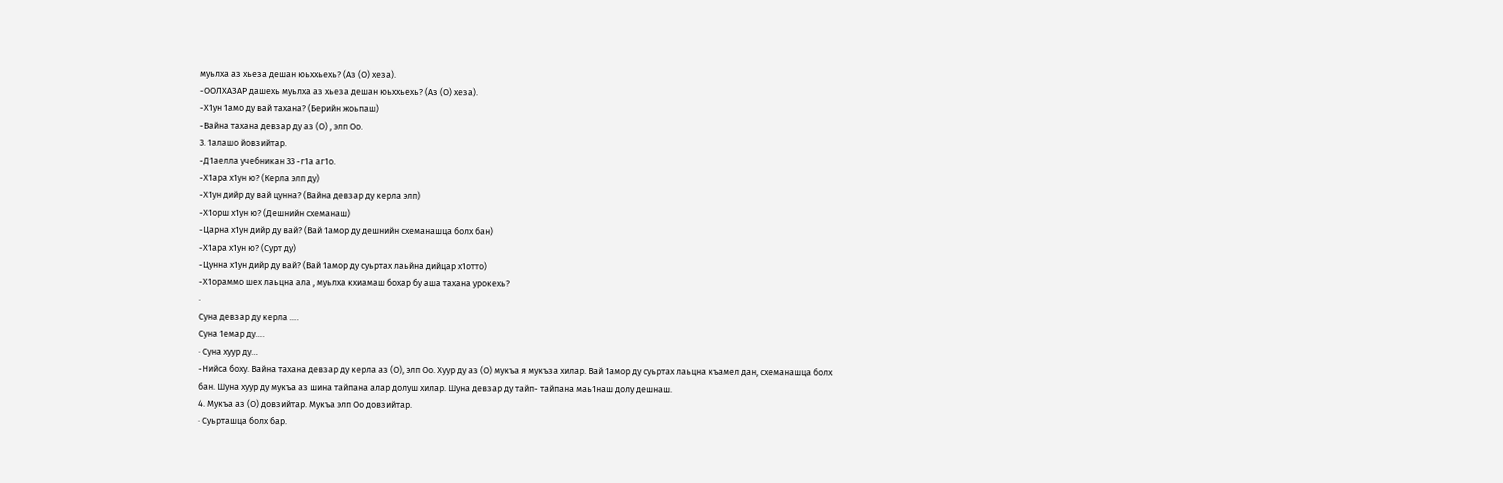муьлха аз хьеза дешан юьххьехь? (Аз (О) хеза).
-ООЛХАЗАР дашехь муьлха аз хьеза дешан юьххьехь? (Аз (О) хеза).
-Х1ун 1амо ду вай тахана? (Берийн жоьпаш)
-Вайна тахана девзар ду аз (О) , элп Оо.
3. 1алашо йовзийтар.
-Д1аелла учебникан 33 -г1а аг1о.
-Х1ара х1ун ю? (Керла элп ду)
-Х1ун дийр ду вай цунна? (Вайна девзар ду керла элп)
-Х1орш х1ун ю? (Дешнийн схеманаш)
-Царна х1ун дийр ду вай? (Вай 1амор ду дешнийн схеманашца болх бан)
-Х1ара х1ун ю? (Сурт ду)
-Цунна х1ун дийр ду вай? (Вай 1амор ду суьртах лаьйна дийцар х1отто)
-Х1ораммо шех лаьцна ала , муьлха кхиамаш бохар бу аша тахана урокехь?
·
Суна девзар ду керла ….
Суна 1емар ду….
· Суна хуур ду…
-Нийса боху. Вайна тахана девзар ду керла аз (О), элп Оо. Хуур ду аз (О) мукъа я мукъза хилар. Вай 1амор ду суьртах лаьцна къамел дан, схеманашца болх бан. Шуна хуур ду мукъа аз шина тайпана алар долуш хилар. Шуна девзар ду тайп- тайпана маь1наш долу дешнаш.
4. Мукъа аз (О) довзийтар. Мукъа элп Оо довзийтар.
· Суьрташца болх бар.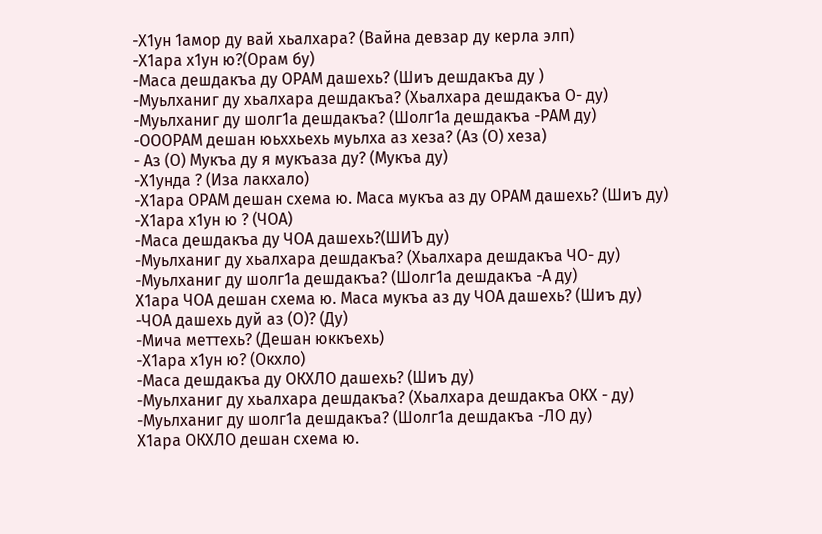-Х1ун 1амор ду вай хьалхара? (Вайна девзар ду керла элп)
-Х1ара х1ун ю?(Орам бу)
-Маса дешдакъа ду ОРАМ дашехь? (Шиъ дешдакъа ду )
-Муьлханиг ду хьалхара дешдакъа? (Хьалхара дешдакъа О- ду)
-Муьлханиг ду шолг1а дешдакъа? (Шолг1а дешдакъа -РАМ ду)
-ОООРАМ дешан юьххьехь муьлха аз хеза? (Аз (О) хеза)
- Аз (О) Мукъа ду я мукъаза ду? (Мукъа ду)
-Х1унда ? (Иза лакхало)
-Х1ара ОРАМ дешан схема ю. Маса мукъа аз ду ОРАМ дашехь? (Шиъ ду)
-Х1ара х1ун ю ? (ЧОА)
-Маса дешдакъа ду ЧОА дашехь?(ШИЪ ду)
-Муьлханиг ду хьалхара дешдакъа? (Хьалхара дешдакъа ЧО- ду)
-Муьлханиг ду шолг1а дешдакъа? (Шолг1а дешдакъа -А ду)
Х1ара ЧОА дешан схема ю. Маса мукъа аз ду ЧОА дашехь? (Шиъ ду)
-ЧОА дашехь дуй аз (О)? (Ду)
-Мича меттехь? (Дешан юккъехь)
-Х1ара х1ун ю? (Окхло)
-Маса дешдакъа ду ОКХЛО дашехь? (Шиъ ду)
-Муьлханиг ду хьалхара дешдакъа? (Хьалхара дешдакъа ОКХ - ду)
-Муьлханиг ду шолг1а дешдакъа? (Шолг1а дешдакъа -ЛО ду)
Х1ара ОКХЛО дешан схема ю.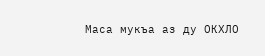Маса мукъа аз ду ОКХЛО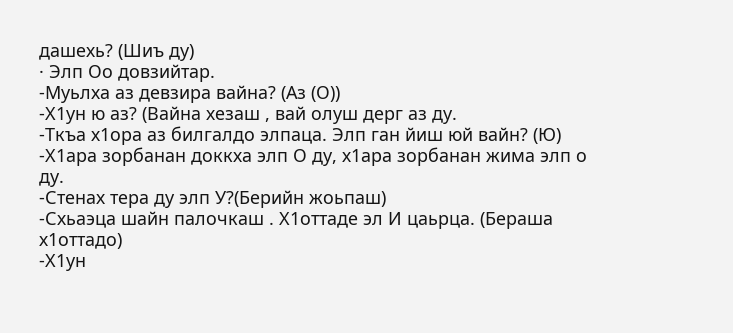дашехь? (Шиъ ду)
· Элп Оо довзийтар.
-Муьлха аз девзира вайна? (Аз (О))
-Х1ун ю аз? (Вайна хезаш , вай олуш дерг аз ду.
-Ткъа х1ора аз билгалдо элпаца. Элп ган йиш юй вайн? (Ю)
-Х1ара зорбанан доккха элп О ду, х1ара зорбанан жима элп о ду.
-Стенах тера ду элп У?(Берийн жоьпаш)
-Схьаэца шайн палочкаш . Х1оттаде эл И цаьрца. (Бераша х1оттадо)
-Х1ун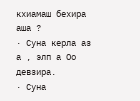кхиамаш бехира аша ?
· Суна керла аз а , элп а Оо девзира.
· Суна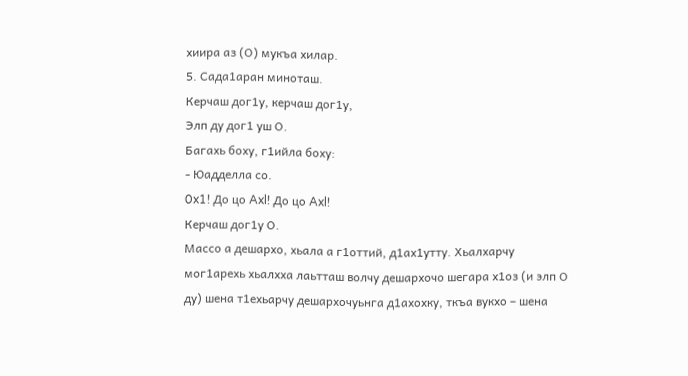хиира аз (О) мукъа хилар.
5. Сада1аран миноташ.
Керчаш дог1у, керчаш дог1у,
Элп ду дог1 уш О.
Багахь боху, г1ийла боху:
- Юадделла со.
0x1! До цо Axl! До цо Axl!
Керчаш дог1у О.
Массо а дешархо, хьала а г1оттий, д1ах1утту. Хьалхарчу мог1арехь хьалхха лаьтташ волчу дешархочо шегара х1оз (и элп О ду) шена т1ехьарчу дешархочуьнга д1ахохку, ткъа вукхо – шена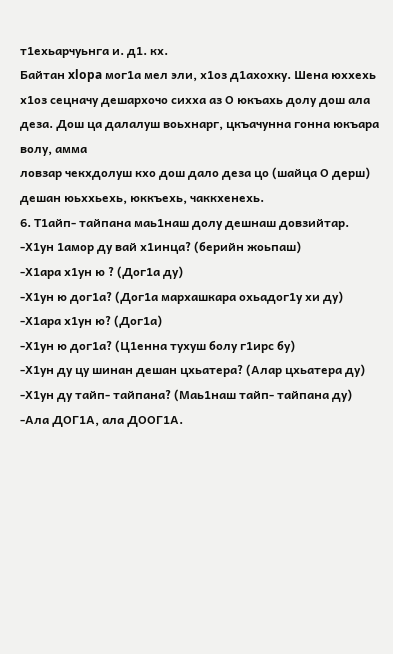т1ехьарчуьнга и. д1. кх.
Байтан xlopa мог1а мел эли, х1оз д1ахохку. Шена юххехь х1оз сецначу дешархочо сихха аз О юкъахь долу дош ала деза. Дош ца далалуш воьхнарг, цкъачунна гонна юкъара волу, амма
ловзар чекхдолуш кхо дош дало деза цо (шайца О дерш) дешан юьххьехь, юккъехь, чаккхенехь.
6. Т1айп- тайпана маь1наш долу дешнаш довзийтар.
-Х1ун 1амор ду вай х1инца? (берийн жоьпаш)
-Х1ара х1ун ю ? (Дог1а ду)
-Х1ун ю дог1а? (Дог1а мархашкара охьадог1у хи ду)
-Х1ара х1ун ю? (Дог1а)
-Х1ун ю дог1а? (Ц1енна тухуш болу г1ирс бу)
-Х1ун ду цу шинан дешан цхьатера? (Алар цхьатера ду)
-Х1ун ду тайп- тайпана? (Маь1наш тайп- тайпана ду)
-Ала ДОГ1А, ала ДООГ1А.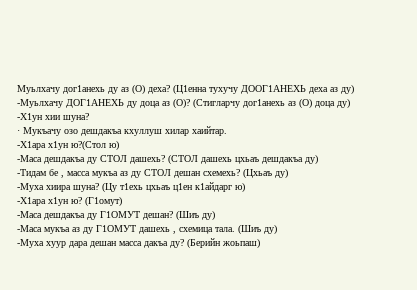Муьлхачу дог1анехь ду аз (О) деха? (Ц1енна тухучу ДООГ1АНЕХЬ деха аз ду)
-Муьлхачу ДОГ1АНЕХЬ ду доца аз (О)? (Стигларчу дог1анехь аз (О) доца ду)
-Х1ун хии шуна?
· Мукъачу озо дешдакъа кхуллуш хилар хаийтар.
-Х1ара х1ун ю?(Стол ю)
-Маса дешдакъа ду СТОЛ дашехь? (СТОЛ дашехь цхьаъ дешдакъа ду)
-Тидам бе , масса мукъа аз ду СТОЛ дешан схемехь? (Цхьаъ ду)
-Муха хиира шуна? (Цу т1ехь цхьаъ ц1ен к1айдарг ю)
-Х1ара х1ун ю? (Г1омут)
-Маса дешдакъа ду Г1ОМУТ дешан? (Шиъ ду)
-Маса мукъа аз ду Г1ОМУТ дашехь , схемица тала. (Шиъ ду)
-Муха хуур дара дешан масса дакъа ду? (Берийн жоьпаш)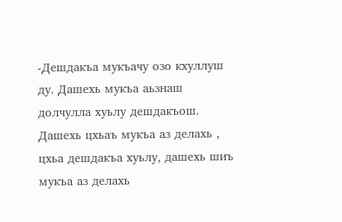-Дешдакъа мукъачу озо кхуллуш ду. Дашехь мукъа аьзнаш долчулла хуьлу дешдакъош. Дашехь цхьаъ мукъа аз делахь , цхьа дешдакъа хуьлу, дашехь шиъ мукъа аз делахь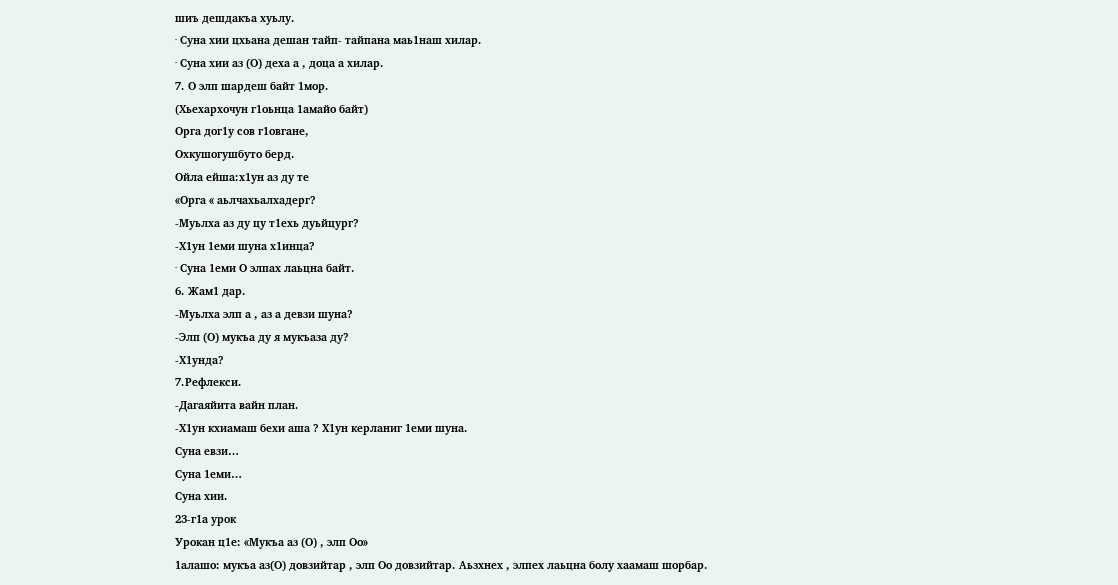шиъ дешдакъа хуьлу.
· Суна хии цхьана дешан тайп- тайпана маь1наш хилар.
· Суна хии аз (О) деха а , доца а хилар.
7. О элп шардеш байт 1мор.
(Хьехархочун г1оьнца 1амайо байт)
Орга дог1у сов г1овгане,
Охкушогушбуто берд.
Ойла ейша:х1ун аз ду те
«Орга « аьлчахьалхадерг?
-Муьлха аз ду цу т1ехь дуьйцург?
-Х1ун 1еми шуна х1инца?
· Суна 1еми О элпах лаьцна байт.
6. Жам1 дар.
-Муьлха элп а , аз а девзи шуна?
-Элп (О) мукъа ду я мукъаза ду?
-Х1унда?
7.Рефлекси.
-Дагаяйита вайн план.
-Х1ун кхиамаш бехи аша ? Х1ун керланиг 1еми шуна.
Суна евзи…
Суна 1еми…
Суна хии.
23-г1а урок
Урокан ц1е: «Мукъа аз (О) , элп Оо»
1алашо: мукъа аз(О) довзийтар , элп Оо довзийтар. Аьзхнех , элпех лаьцна болу хаамаш шорбар.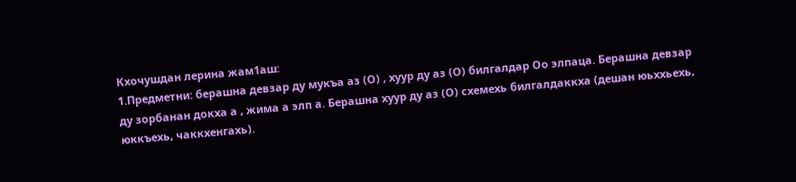Кхочушдан лерина жам1аш:
1.Предметни: берашна девзар ду мукъа аз (О) , хуур ду аз (О) билгалдар Оо элпаца. Берашна девзар ду зорбанан докха а , жима а элп а. Берашна хуур ду аз (О) схемехь билгалдаккха (дешан юьххьехь, юккъехь, чаккхенгахь).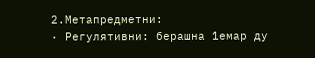2.Метапредметни:
· Регулятивни: берашна 1емар ду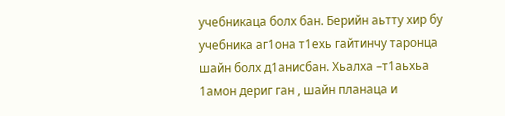учебникаца болх бан. Берийн аьтту хир бу учебника аг1она т1ехь гайтинчу таронца шайн болх д1анисбан. Хьалха –т1аьхьа 1амон дериг ган , шайн планаца и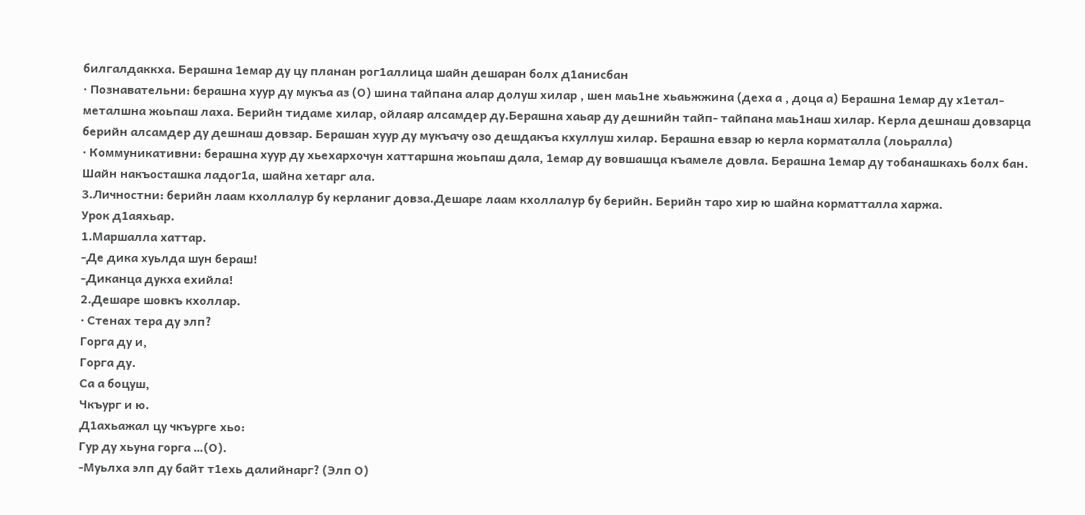билгалдаккха. Берашна 1емар ду цу планан рог1аллица шайн дешаран болх д1анисбан
· Познавательни: берашна хуур ду мукъа аз (О) шина тайпана алар долуш хилар , шен маь1не хьаьжжина (деха а , доца а) Берашна 1емар ду х1етал-металшна жоьпаш лаха. Берийн тидаме хилар, ойлаяр алсамдер ду.Берашна хаьар ду дешнийн тайп- тайпана маь1наш хилар. Керла дешнаш довзарца берийн алсамдер ду дешнаш довзар. Берашан хуур ду мукъачу озо дешдакъа кхуллуш хилар. Берашна евзар ю керла корматалла (лоьралла)
· Коммуникативни: берашна хуур ду хьехархочун хаттаршна жоьпаш дала, 1емар ду вовшашца къамеле довла. Берашна 1емар ду тобанашкахь болх бан. Шайн накъосташка ладог1а, шайна хетарг ала.
3.Личностни: берийн лаам кхоллалур бу керланиг довза.Дешаре лаам кхоллалур бу берийн. Берийн таро хир ю шайна корматталла харжа.
Урок д1аяхьар.
1.Маршалла хаттар.
-Де дика хуьлда шун бераш!
-Диканца дукха ехийла!
2.Дешаре шовкъ кхоллар.
· Стенах тера ду элп?
Горга ду и,
Горга ду.
Са а боцуш,
Чкъург и ю.
Д1ахьажал цу чкъурге хьо:
Гур ду хьуна горга …(О).
-Муьлха элп ду байт т1ехь далийнарг? (Элп О)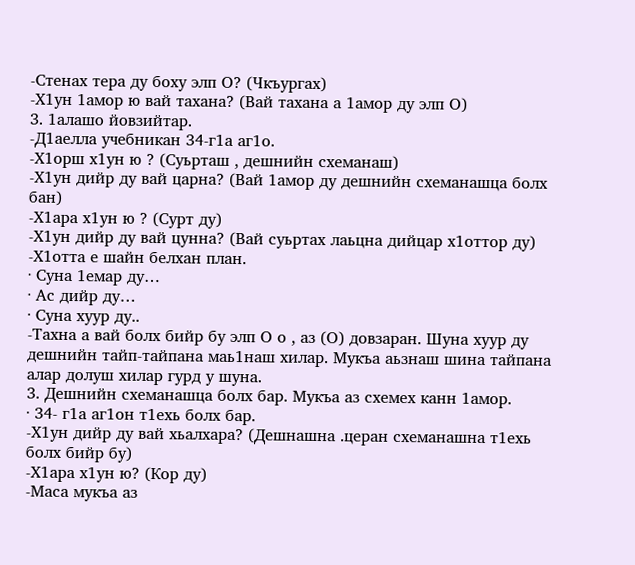-Стенах тера ду боху элп О? (Чкъургах)
-Х1ун 1амор ю вай тахана? (Вай тахана а 1амор ду элп О)
3. 1алашо йовзийтар.
-Д1аелла учебникан 34-г1а аг1о.
-Х1орш х1ун ю ? (Суьрташ , дешнийн схеманаш)
-Х1ун дийр ду вай царна? (Вай 1амор ду дешнийн схеманашца болх бан)
-Х1ара х1ун ю ? (Сурт ду)
-Х1ун дийр ду вай цунна? (Вай суьртах лаьцна дийцар х1оттор ду)
-Х1отта е шайн белхан план.
· Суна 1емар ду…
· Ас дийр ду…
· Суна хуур ду..
-Тахна а вай болх бийр бу элп О о , аз (О) довзаран. Шуна хуур ду дешнийн тайп-тайпана маь1наш хилар. Мукъа аьзнаш шина тайпана алар долуш хилар гурд у шуна.
3. Дешнийн схеманашца болх бар. Мукъа аз схемех канн 1амор.
· 34- г1а аг1он т1ехь болх бар.
-Х1ун дийр ду вай хьалхара? (Дешнашна .церан схеманашна т1ехь болх бийр бу)
-Х1ара х1ун ю? (Кор ду)
-Маса мукъа аз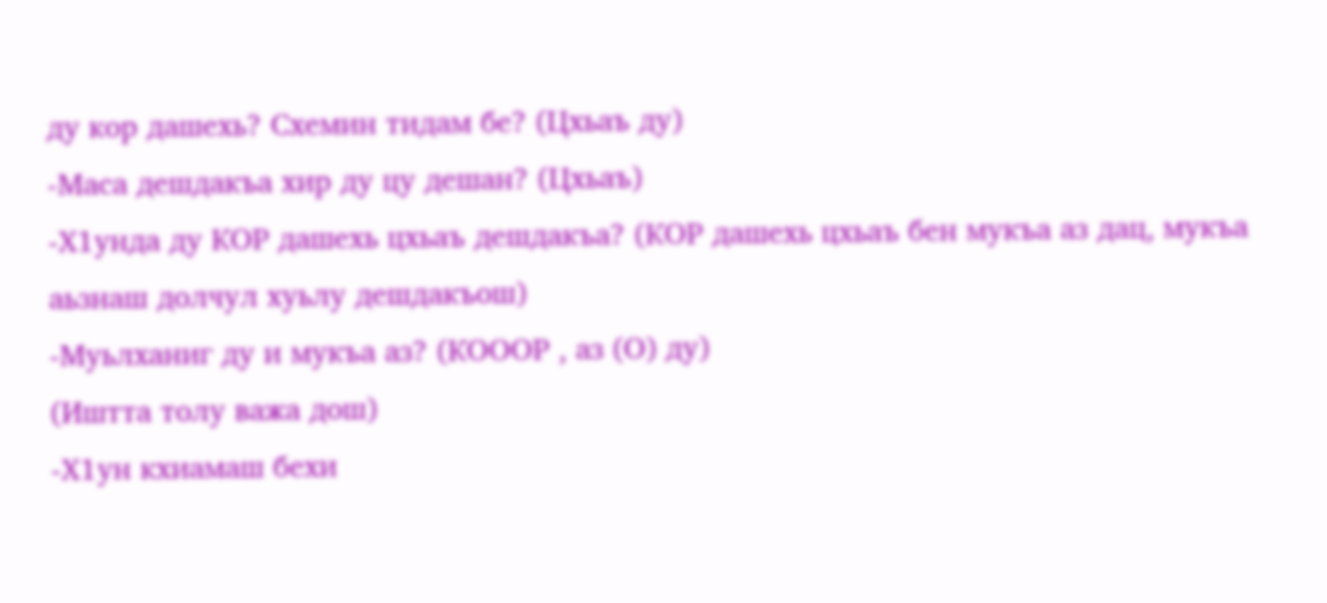ду кор дашехь? Схемин тидам бе? (Цхьаъ ду)
-Маса дешдакъа хир ду цу дешан? (Цхьаъ)
-Х1унда ду КОР дашехь цхьаъ дешдакъа? (КОР дашехь цхьаъ бен мукъа аз дац, мукъа аьзнаш долчул хуьлу дешдакъош)
-Муьлханиг ду и мукъа аз? (КОООР , аз (О) ду)
(Иштта толу важа дош)
-Х1ун кхиамаш бехи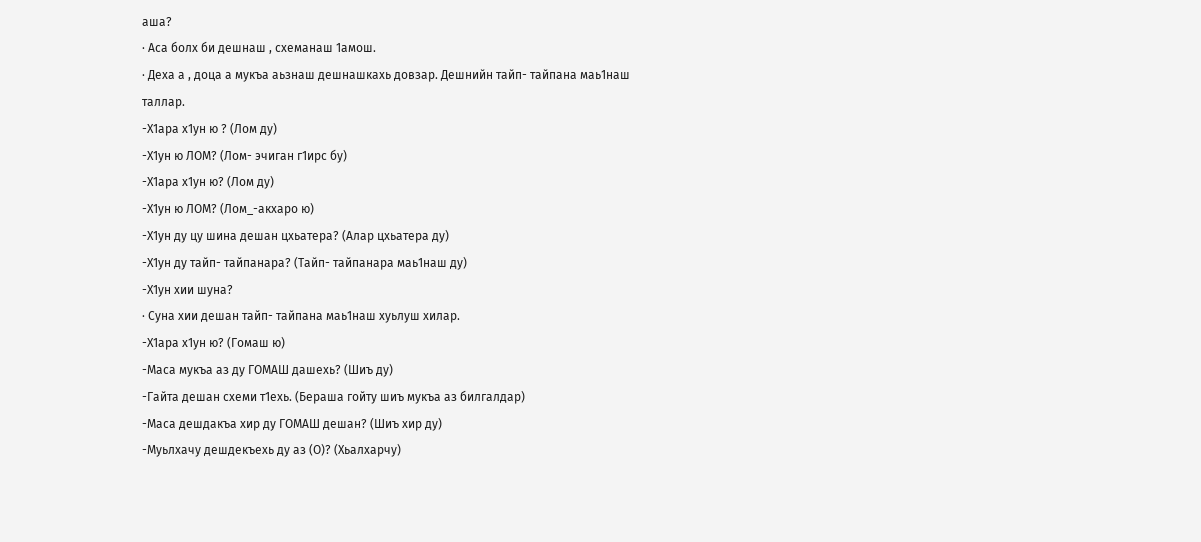аша?
· Аса болх би дешнаш , схеманаш 1амош.
· Деха а , доца а мукъа аьзнаш дешнашкахь довзар. Дешнийн тайп- тайпана маь1наш таллар.
-Х1ара х1ун ю ? (Лом ду)
-Х1ун ю ЛОМ? (Лом- эчиган г1ирс бу)
-Х1ара х1ун ю? (Лом ду)
-Х1ун ю ЛОМ? (Лом_-акхаро ю)
-Х1ун ду цу шина дешан цхьатера? (Алар цхьатера ду)
-Х1ун ду тайп- тайпанара? (Тайп- тайпанара маь1наш ду)
-Х1ун хии шуна?
· Суна хии дешан тайп- тайпана маь1наш хуьлуш хилар.
-Х1ара х1ун ю? (Гомаш ю)
-Маса мукъа аз ду ГОМАШ дашехь? (Шиъ ду)
-Гайта дешан схеми т1ехь. (Бераша гойту шиъ мукъа аз билгалдар)
-Маса дешдакъа хир ду ГОМАШ дешан? (Шиъ хир ду)
-Муьлхачу дешдекъехь ду аз (О)? (Хьалхарчу)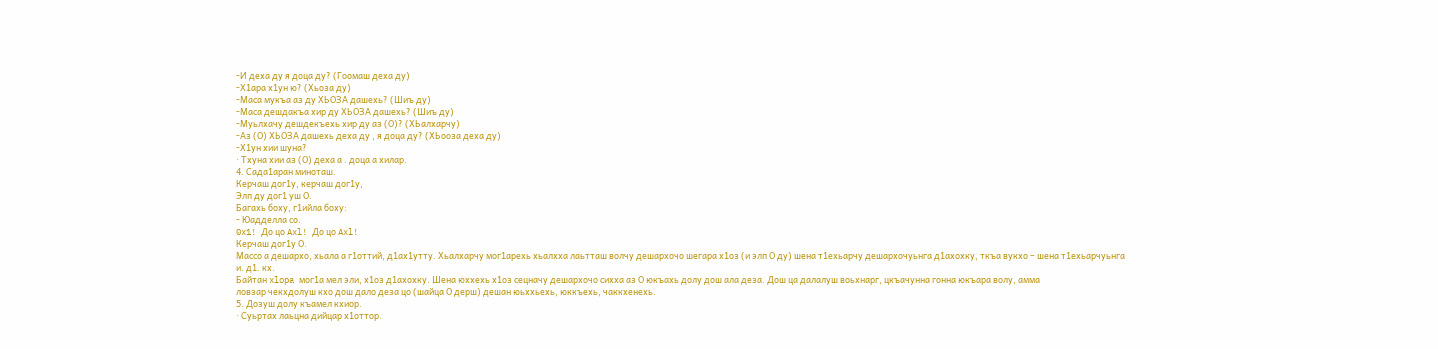-И деха ду я доца ду? (Гоомаш деха ду)
-Х1ара х1ун ю? (Хьоза ду)
-Маса мукъа аз ду ХЬОЗА дашехь? (Шиъ ду)
-Маса дешдакъа хир ду ХЬОЗА дашехь? (Шиъ ду)
-Муьлхачу дешдекъехь хир ду аз (О)? (ХЬалхарчу)
-Аз (О) ХЬОЗА дашехь деха ду , я доца ду? (ХЬооза деха ду)
-Х1ун хии шуна?
· Тхуна хии аз (О) деха а . доца а хилар.
4. Сада1аран миноташ.
Керчаш дог1у, керчаш дог1у,
Элп ду дог1 уш О.
Багахь боху, г1ийла боху:
- Юадделла со.
0x1! До цо Axl! До цо Axl!
Керчаш дог1у О.
Массо а дешархо, хьала а г1оттий, д1ах1утту. Хьалхарчу мог1арехь хьалхха лаьтташ волчу дешархочо шегара х1оз (и элп О ду) шена т1ехьарчу дешархочуьнга д1ахохку, ткъа вукхо – шена т1ехьарчуьнга и. д1. кх.
Байтан xlopa мог1а мел эли, х1оз д1ахохку. Шена юххехь х1оз сецначу дешархочо сихха аз О юкъахь долу дош ала деза. Дош ца далалуш воьхнарг, цкъачунна гонна юкъара волу, амма
ловзар чекхдолуш кхо дош дало деза цо (шайца О дерш) дешан юьххьехь, юккъехь, чаккхенехь.
5. Дозуш долу къамел кхиор.
· Суьртах лаьцна дийцар х1оттор.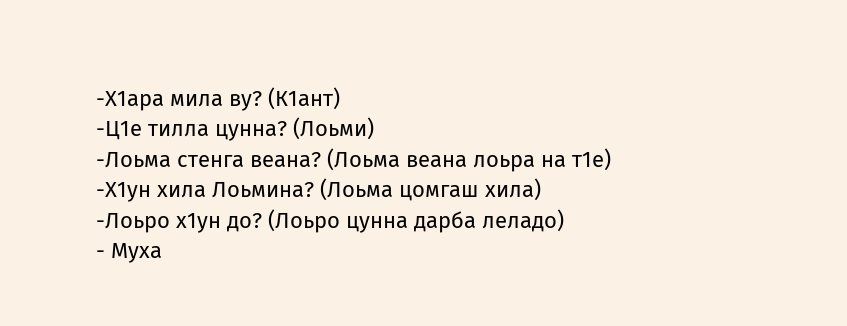-Х1ара мила ву? (К1ант)
-Ц1е тилла цунна? (Лоьми)
-Лоьма стенга веана? (Лоьма веана лоьра на т1е)
-Х1ун хила Лоьмина? (Лоьма цомгаш хила)
-Лоьро х1ун до? (Лоьро цунна дарба леладо)
- Муха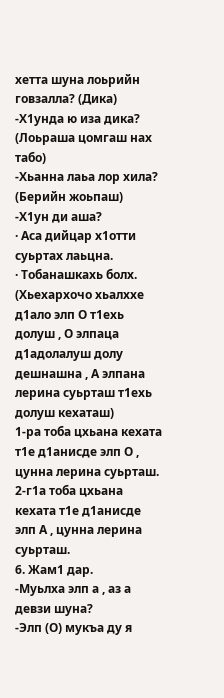хетта шуна лоьрийн говзалла? (Дика)
-Х1унда ю иза дика? (Лоьраша цомгаш нах табо)
-Хьанна лаьа лор хила? (Берийн жоьпаш)
-Х1ун ди аша?
· Аса дийцар х1отти суьртах лаьцна.
· Тобанашкахь болх.
(Хьехархочо хьалххе д1ало элп О т1ехь долуш , О элпаца д1адолалуш долу дешнашна , А элпана лерина суьрташ т1ехь долуш кехаташ)
1-ра тоба цхьана кехата т1е д1анисде элп О , цунна лерина суьрташ.
2-г1а тоба цхьана кехата т1е д1анисде элп А , цунна лерина суьрташ.
6. Жам1 дар.
-Муьлха элп а , аз а девзи шуна?
-Элп (О) мукъа ду я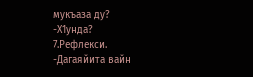мукъаза ду?
-Х1унда?
7.Рефлекси.
-Дагаяйита вайн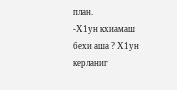план.
-Х1ун кхиамаш бехи аша ? Х1ун керланиг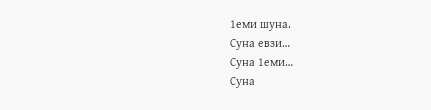1еми шуна.
Суна евзи…
Суна 1еми…
Суна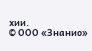хии.
© ООО «Знанио»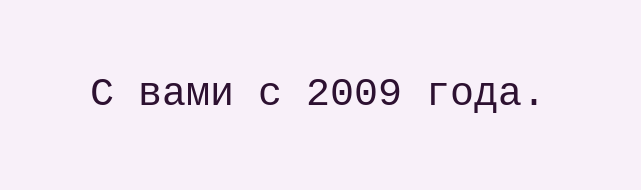С вами с 2009 года.